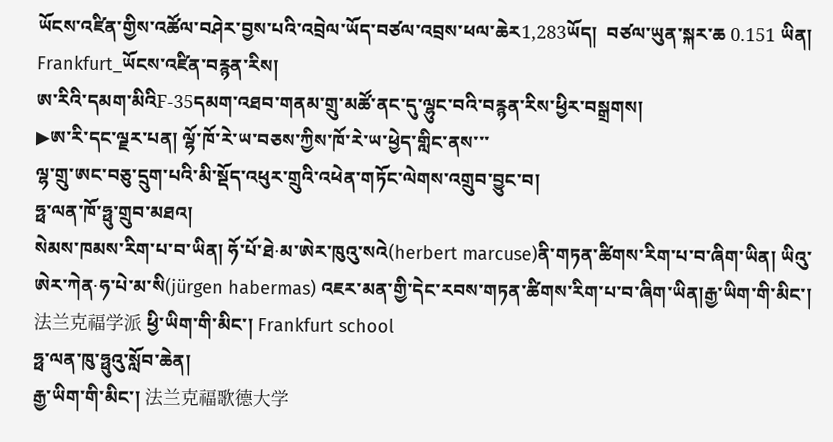ཡོངས་འཛིན་གྱིས་འཚོལ་བཤེར་བྱས་པའི་འབྲེལ་ཡོད་བཙལ་འབྲས་ཕལ་ཆེར1,283ཡོད།  བཙལ་ཡུན་སྐར་ཆ 0.151 ཡིན།
Frankfurt_ཡོངས་འཛིན་བརྙན་རིས།
ཨ་རིའི་དམག་མིའིF-35དམག་འཐབ་གནམ་གྲུ་མཚོ་ནང་དུ་ལྷུང་བའི་བརྙན་རིས་ཕྱིར་བསྒྲགས།
▶ཨ་རི་དང་ལྗར་པན། ལྷོ་ཁོ་རེ་ཡ་བཅས་ཀྱིས་ཁོ་རེ་ཡ་ཕྱེད་གླིང་ནས་་་
ལྷ་གྲུ་ཨང་བཅུ་དྲུག་པའི་མི་སྡོད་འཕུར་གྲུའི་འཕེན་གཏོང་ལེགས་འགྲུབ་བྱུང་བ།
ཧྥ་ལན་ཁོ་ཧྥུ་གྲུབ་མཐའ།
སེམས་ཁམས་རིག་པ་བ་ཡིན། ཧོ་པོ་ཐེ·མ་ཨེར་ཁུའུ་སའེ(herbert marcuse)ནི་གཏན་ཚིགས་རིག་པ་བ་ཞིག་ཡིན། ཡིའུ་ཨེར་ཀེན·ཧ་པེ་མ་སི(jürgen habermas) འཇར་མན་གྱི་དེང་རབས་གཏན་ཚིགས་རིག་པ་བ་ཞིག་ཡིན།རྒྱ་ཡིག་གི་མིང་། 法兰克福学派 ཕྱི་ཡིག་གི་མིང་། Frankfurt school
ཧྥ་ལན་ཁུ་ཧྥུའུ་སློབ་ཆེན།
རྒྱ་ཡིག་གི་མིང་། 法兰克福歌德大学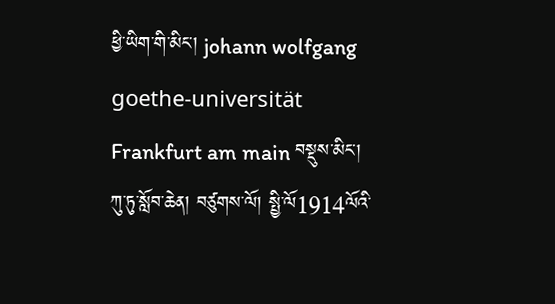ཕྱི་ཡིག་གི་མིང་། johann wolfgang goethe-universität Frankfurt am main བསྡུས་མིང་། ཀུ་ཏུ་སློབ་ཆེན། བཙུགས་ལོ། སྤྱི་ལོ1914ལོའི་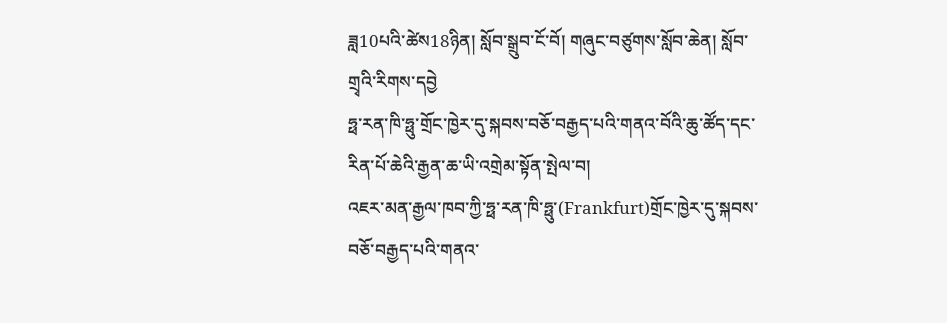ཟླ10པའི་ཚེས18ཉིན། སློབ་སྒྲུབ་ངོ་བོ། གཞུང་བཙུགས་སློབ་ཆེན། སློབ་གྲྭའི་རིགས་དབྱེ
ཧྥ་རན་ཁི་ཧྥུ་གྲོང་ཁྱེར་དུ་སྐབས་བཅོ་བརྒྱད་པའི་གནའ་བོའི་ཆུ་ཚོད་དང་རིན་པོ་ཆེའི་རྒྱན་ཆ་ཡི་འགྲེམ་སྟོན་སྤེལ་བ།
འཇར་མན་རྒྱལ་ཁབ་ཀྱི་ཧྥ་རན་ཁི་ཧྥུ་(Frankfurt)གྲོང་ཁྱེར་དུ་སྐབས་བཅོ་བརྒྱད་པའི་གནའ་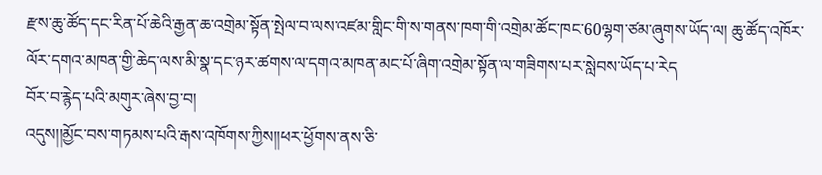རྫས་ཆུ་ཚོད་དང་རིན་པོ་ཆེའི་རྒྱན་ཆ་འགྲེམ་སྟོན་སྤེལ་བ་ལས་འཛམ་གླིང་གི་ས་གནས་ཁག་གི་འགྲེམ་ཚོང་ཁང་60ལྷག་ཙམ་ཞུགས་ཡོད་ལ། ཆུ་ཚོད་འཁོར་ལོར་དགའ་མཁན་གྱི་ཆེད་ལས་མི་སྣ་དང་ཉར་ཚགས་ལ་དགའ་མཁན་མང་པོ་ཞིག་འགྲེམ་སྟོན་ལ་གཟིགས་པར་སླེབས་ཡོད་པ་རེད
བོར་བ་རྙེད་པའི་མགུར་ཞེས་བྱ་བ།
འདུས།།མྱོང་བས་གཏམས་པའི་རྒས་འཁོགས་ཀྱིས།།ཕར་ཕྱོགས་ནས་ཅི་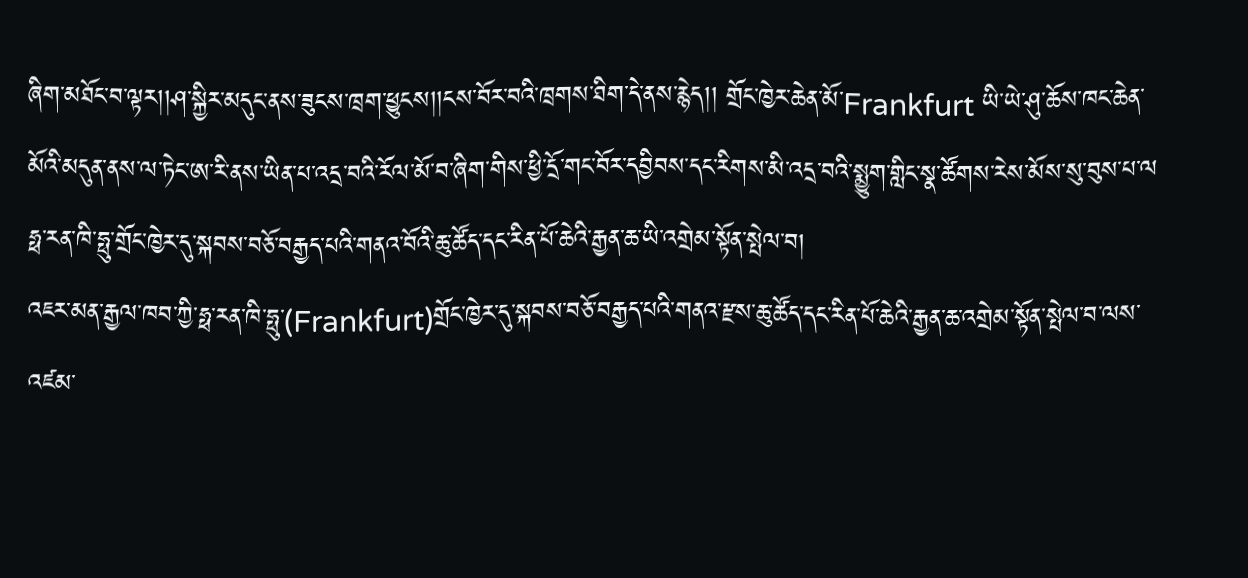ཞིག་མཐོང་བ་ལྟར།།ཤ་སྐྱིར་མདུང་ནས་ཟུངས་ཁྲག་ཕྱུངས།།ངས་བོར་བའི་ཁྲགས་ཐིག་དེ་ནས་རྙེད།། གྲོང་ཁྱེར་ཆེན་མོ་Frankfurt ཡི་ཡེ་ཤུ་ཆོས་ཁང་ཆེན་མོའི་མདུན་ནས་ལ་ཏེང་ཨ་རི་ནས་ཡིན་པ་འདྲ་བའི་རོལ་མོ་བ་ཞིག་གིས་ཕྱི་དྲོ་གང་བོར་དབྱིབས་དང་རིགས་མི་འདྲ་བའི་སྨྱུག་གླིང་སྣ་ཚོགས་རེས་མོས་སུ་བུས་པ་ལ
ཧྥ་རན་ཁི་ཧྥུ་གྲོང་ཁྱེར་དུ་སྐབས་བཅོ་བརྒྱད་པའི་གནའ་བོའི་ཆུ་ཚོད་དང་རིན་པོ་ཆེའི་རྒྱན་ཆ་ཡི་འགྲེམ་སྟོན་སྤེལ་བ།
འཇར་མན་རྒྱལ་ཁབ་ཀྱི་ཧྥ་རན་ཁི་ཧྥུ་(Frankfurt)གྲོང་ཁྱེར་དུ་སྐབས་བཅོ་བརྒྱད་པའི་གནའ་རྫས་ཆུ་ཚོད་དང་རིན་པོ་ཆེའི་རྒྱན་ཆ་འགྲེམ་སྟོན་སྤེལ་བ་ལས་འཛམ་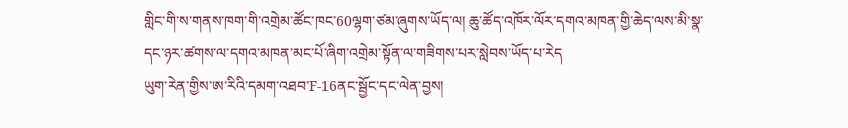གླིང་གི་ས་གནས་ཁག་གི་འགྲེམ་ཚོང་ཁང་60ལྷག་ཙམ་ཞུགས་ཡོད་ལ། ཆུ་ཚོད་འཁོར་ལོར་དགའ་མཁན་གྱི་ཆེད་ལས་མི་སྣ་དང་ཉར་ཚགས་ལ་དགའ་མཁན་མང་པོ་ཞིག་འགྲེམ་སྟོན་ལ་གཟིགས་པར་སླེབས་ཡོད་པ་རེད
ཡུག་རེན་གྱིས་ཨ་རིའི་དམག་འཐབ་F-16ནང་སྦྱོང་དང་ལེན་བྱས།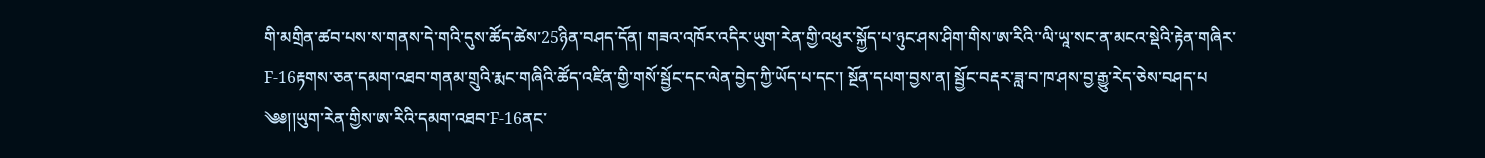གི་མགྲིན་ཚབ་པས་ས་གནས་དེ་གའི་དུས་ཚོད་ཚེས་25ཉིན་བཤད་དོན། གཟའ་འཁོར་འདིར་ཡུག་རེན་གྱི་འཕུར་སྐྱོད་པ་ཉུང་ཤས་ཤིག་གིས་ཨ་རིའི་་ལི་ཡཱ་སང་ན་མངའ་སྡེའི་རྟེན་གཞིར་F-16རྟགས་ཅན་དམག་འཐབ་གནམ་གྲུའི་རྨང་གཞིའི་ཚོད་འཛིན་གྱི་གསོ་སྦྱོང་དང་ལེན་བྱེད་ཀྱི་ཡོད་པ་དང་། སྔོན་དཔག་བྱས་ན། སྦྱོང་བརྡར་ཟླ་བ་ཁ་ཤས་བྱ་རྒྱུ་རེད་ཅེས་བཤད་པ
༄༅།།ཡུག་རེན་གྱིས་ཨ་རིའི་དམག་འཐབ་F-16ནང་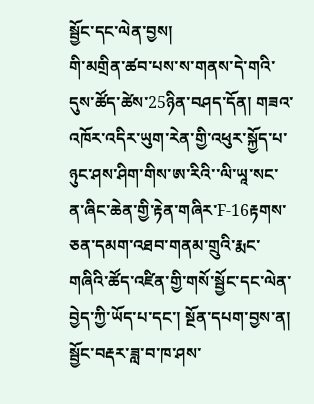སྦྱོང་དང་ལེན་བྱས།
གི་མགྲིན་ཚབ་པས་ས་གནས་དེ་གའི་དུས་ཚོད་ཚེས་25ཉིན་བཤད་དོན། གཟའ་འཁོར་འདིར་ཡུག་རེན་གྱི་འཕུར་སྐྱོད་པ་ཉུང་ཤས་ཤིག་གིས་ཨ་རིའི་་ལི་ཡཱ་སང་ན་ཞིང་ཆེན་གྱི་རྟེན་གཞིར་F-16རྟགས་ཅན་དམག་འཐབ་གནམ་གྲུའི་རྨང་གཞིའི་ཚོད་འཛིན་གྱི་གསོ་སྦྱོང་དང་ལེན་བྱེད་ཀྱི་ཡོད་པ་དང་། སྔོན་དཔག་བྱས་ན། སྦྱོང་བརྡར་ཟླ་བ་ཁ་ཤས་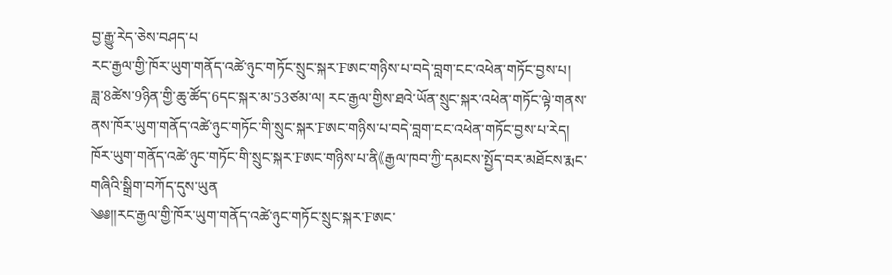བྱ་རྒྱུ་རེད་ཅེས་བཤད་པ
རང་རྒྱལ་གྱི་ཁོར་ཡུག་གནོད་འཚེ་ཉུང་གཏོང་སྲུང་སྐར་Fཨང་གཉིས་པ་བདེ་བླག་ངང་འཕེན་གཏོང་བྱས་པ།
ཟླ་8ཚེས་9ཉིན་གྱི་ཆུ་ཚོད་6དང་སྐར་མ་53ཙམ་ལ། རང་རྒྱལ་གྱིས་ཐའེ་ཡོན་སྲུང་སྐར་འཕེན་གཏོང་ལྟེ་གནས་ནས་ཁོར་ཡུག་གནོད་འཚེ་ཉུང་གཏོང་གི་སྲུང་སྐར་Fཨང་གཉིས་པ་བདེ་བླག་ངང་འཕེན་གཏོང་བྱས་པ་རེད། ཁོར་ཡུག་གནོད་འཚེ་ཉུང་གཏོང་གི་སྲུང་སྐར་Fཨང་གཉིས་པ་ནི《རྒྱལ་ཁབ་ཀྱི་དམངས་སྤྱོད་བར་མཐོངས་རྨང་གཞིའི་སྒྲིག་བཀོད་དུས་ཡུན
༄༅།།རང་རྒྱལ་གྱི་ཁོར་ཡུག་གནོད་འཚེ་ཉུང་གཏོང་སྲུང་སྐར་Fཨང་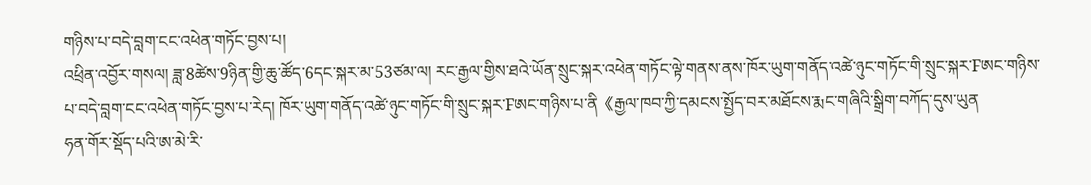གཉིས་པ་བདེ་བླག་ངང་འཕེན་གཏོང་བྱས་པ།
འཕྲིན་འབྱོར་གསལ། ཟླ་8ཚེས་9ཉིན་གྱི་ཆུ་ཚོད་6དང་སྐར་མ་53ཙམ་ལ། རང་རྒྱལ་གྱིས་ཐའེ་ཡོན་སྲུང་སྐར་འཕེན་གཏོང་ལྟེ་གནས་ནས་ཁོར་ཡུག་གནོད་འཚེ་ཉུང་གཏོང་གི་སྲུང་སྐར་Fཨང་གཉིས་པ་བདེ་བླག་ངང་འཕེན་གཏོང་བྱས་པ་རེད། ཁོར་ཡུག་གནོད་འཚེ་ཉུང་གཏོང་གི་སྲུང་སྐར་Fཨང་གཉིས་པ་ནི《རྒྱལ་ཁབ་ཀྱི་དམངས་སྤྱོད་བར་མཐོངས་རྨང་གཞིའི་སྒྲིག་བཀོད་དུས་ཡུན
ཧན་གོར་སྡོད་པའི་ཨ་མེ་རི་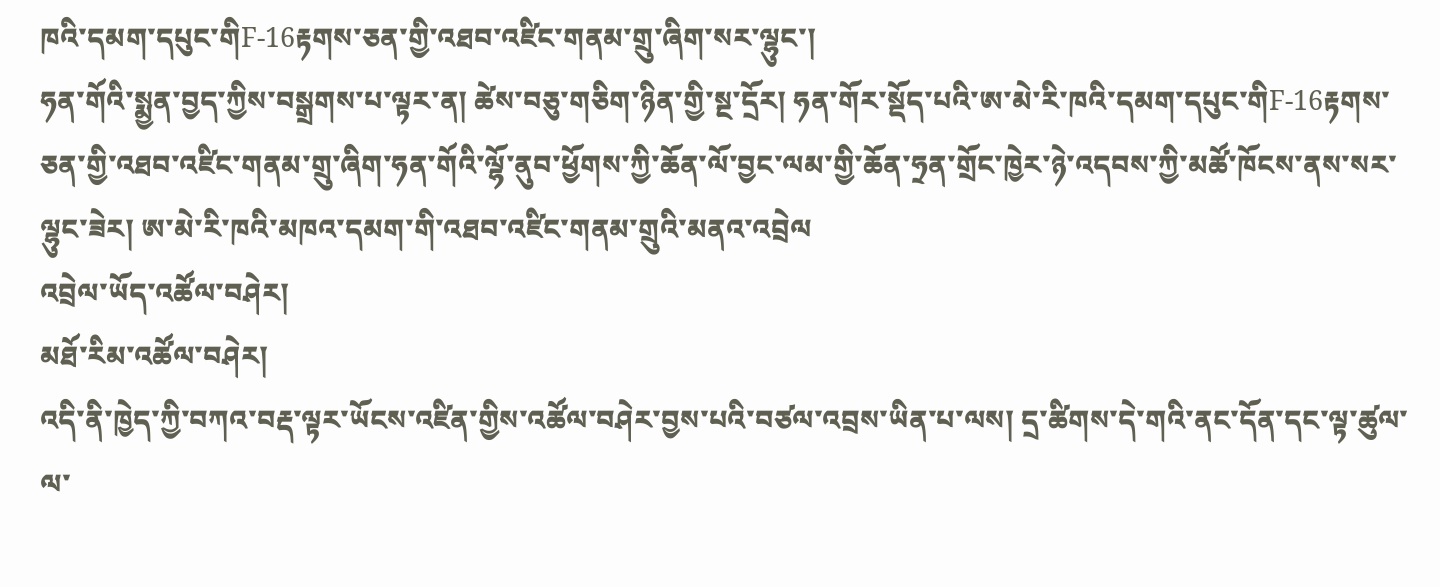ཁའི་དམག་དཔུང་གིF-16རྟགས་ཅན་གྱི་འཐབ་འཛིང་གནམ་གྲུ་ཞིག་སར་ལྷུང་།
ཧན་གོའི་སྨྱན་བྱད་ཀྱིས་བསྒྲགས་པ་ལྟར་ན། ཚེས་བཅུ་གཅིག་ཉིན་གྱི་སྔ་དྲོར། ཧན་གོར་སྡོད་པའི་ཨ་མེ་རི་ཁའི་དམག་དཔུང་གིF-16རྟགས་ཅན་གྱི་འཐབ་འཛིང་གནམ་གྲུ་ཞིག་ཧན་གོའི་ལྷོ་ནུབ་ཕྱོགས་ཀྱི་ཆོན་ལོ་བྱང་ལམ་གྱི་ཆོན་ཧྲན་གྲོང་ཁྱེར་ཉེ་འདབས་ཀྱི་མཚོ་ཁོངས་ནས་སར་ལྷུང་ཟེར། ཨ་མེ་རི་ཁའི་མཁའ་དམག་གི་འཐབ་འཛིང་གནམ་གྲུའི་མནའ་འབྲེལ
འབྲེལ་ཡོད་འཚོལ་བཤེར།
མཐོ་རིམ་འཚོལ་བཤེར།
འདི་ནི་ཁྱེད་ཀྱི་བཀའ་བརྡ་ལྟར་ཡོངས་འཛིན་གྱིས་འཚོལ་བཤེར་བྱས་པའི་བཙལ་འབྲས་ཡིན་པ་ལས། དྲ་ཚིགས་དེ་གའི་ནང་དོན་དང་ལྟ་ཚུལ་ལ་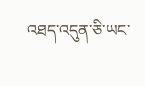འཐད་འདུན་ཅི་ཡང་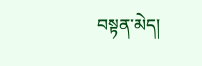བསྟན་མེད།